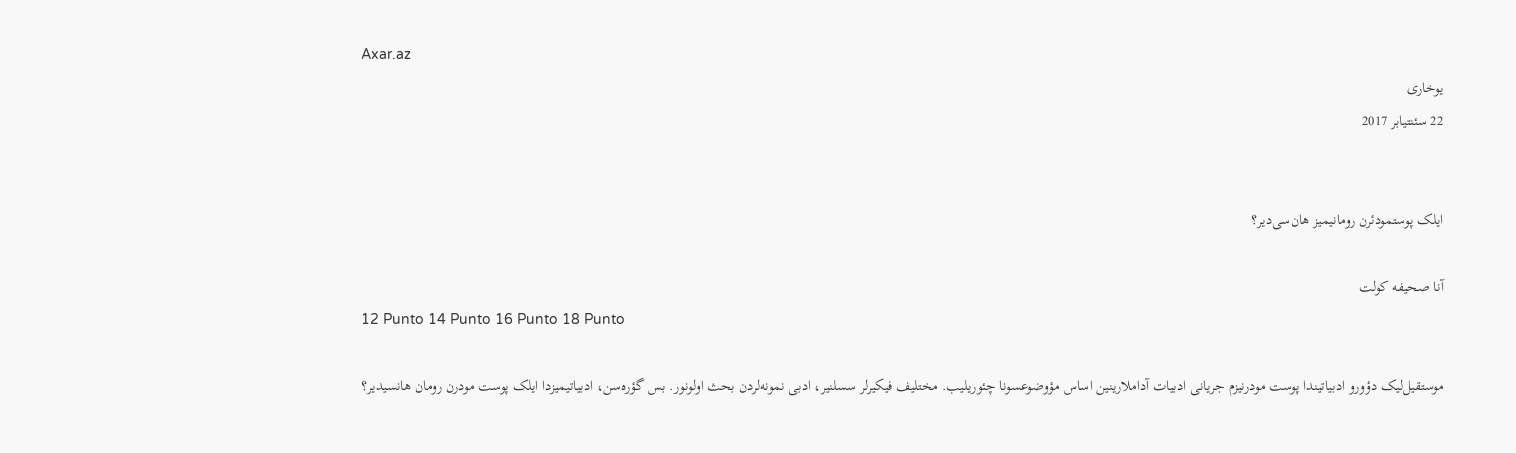Axar.az
یوخاری
22 سئنتیابر 2017


ایلک پوستمودئرن رومانیمیز هان‌سی‌دیر؟

آنا صحیفه کولت
12 Punto 14 Punto 16 Punto 18 Punto

موستقیل‌لیک دؤورو ادبیاتیندا پوست مودرنیزم جریانی ادبیات آداملارینین اساس مؤوضوعسونا چئوریلیب. مختلیف فیکیرلر سسلنیر، ادبی نمونه‌لردن بحث اولونور. بس گؤره‌سن، ادبیاتیمیزدا ایلک پوست مودرن رومان هانسیدیر؟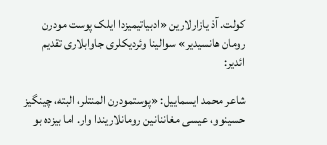کولت. آذ یازارلارین «ادبیاتیمیزدا ایلک پوست مودرن رومان هانسیدیر» سوالینا وئردیکلری جاوابلاری تقدیم ائدیر:

شاعر محمد ایسماییل: «پوستمودرن المنتلر، البته، چینگیز حسینوو، عیسی مغاننانین رومانلاریندا وار. اما بیزده بو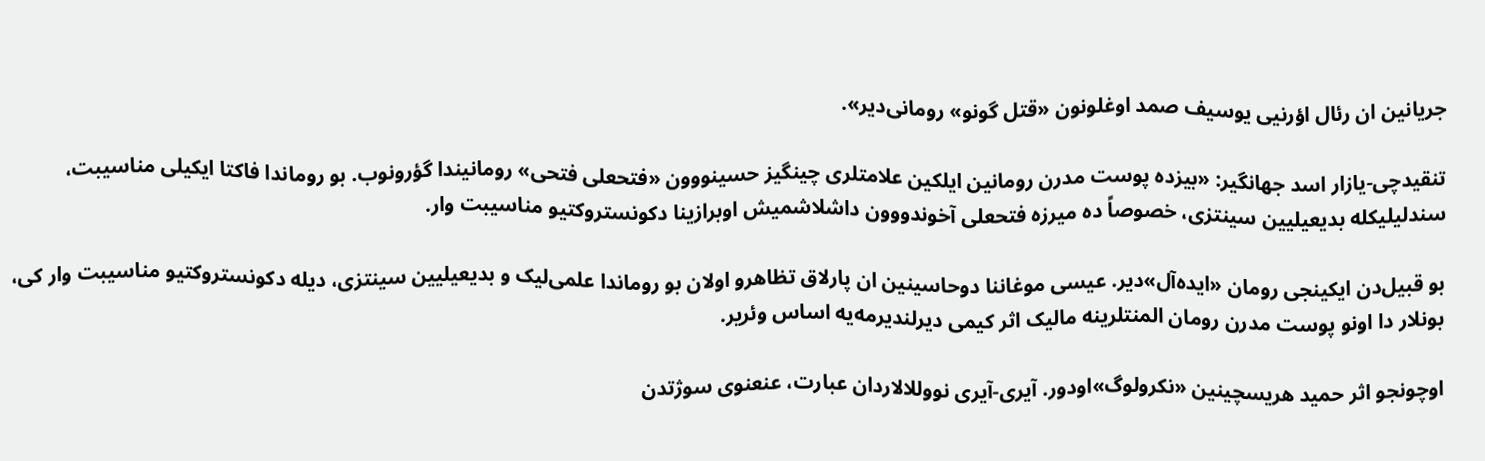جریانین ان رئال اؤرنیی یوسیف صمد اوغلونون «قتل گونو» رومانی‌دیر».

تنقیدچی-یازار اسد جهانگیر: «بیزده پوست مدرن رومانین ایلکین علامتلری چینگیز حسینووون «فتحعلی فتحی» رومانیندا گؤرونوب. بو روماندا فاکتا ایکیلی مناسیبت، سندلیلیکله بدیعیلیین سینتزی، خصوصاً ده میرزه فتحعلی آخوندووون داشلاشمیش اوبرازینا دکونستروکتیو مناسیبت وار.

بو قبیل‌دن ایکینجی رومان «ایده‌آل»دیر. عیسی موغاننا دوحاسینین ان پارلاق تظاهرو اولان بو روماندا علمی‌لیک و بدیعیلیین سینتزی، دیله دکونستروکتیو مناسیبت وار کی، بونلار دا اونو پوست مدرن رومان المنتلرینه مالیک اثر کیمی دیرلندیرمه‌یه اساس وئریر.

اوچونجو اثر حمید هریسچینین «نکرولوگ»اودور. آیری-آیری نووللالاردان عبارت، عنعنوی سوژتدن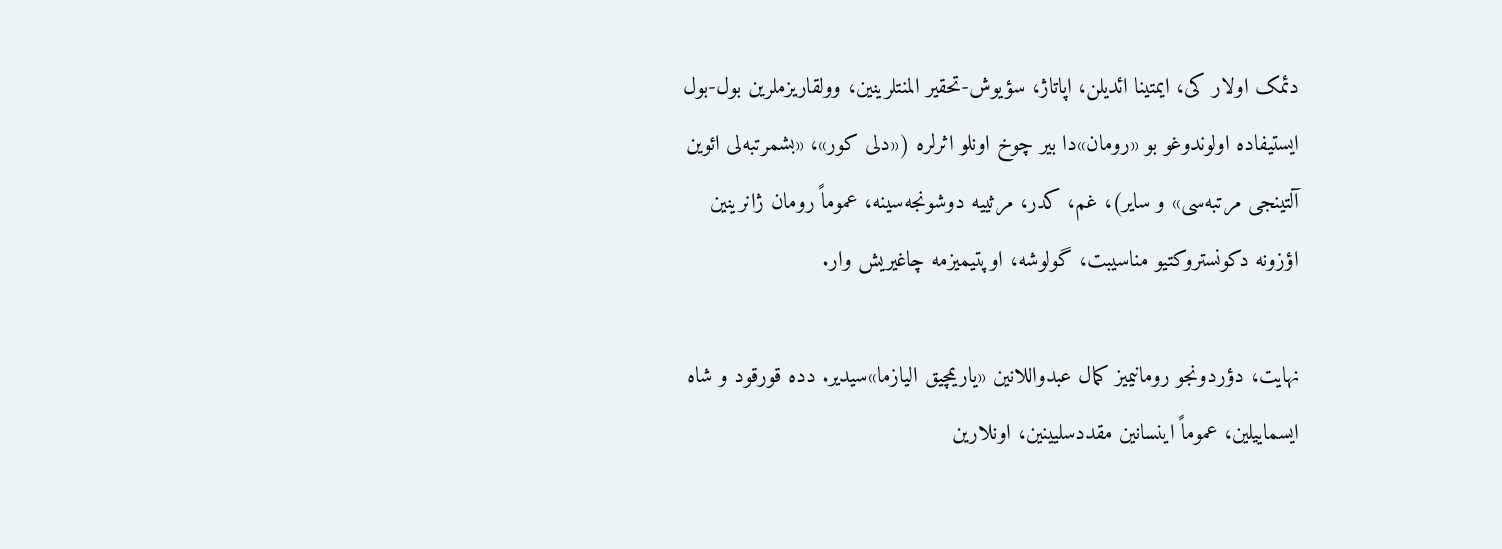دئمک اولار کی، ایمتینا ائدیلن، اپاتاژ، سؤیوش-تحقیر المنتلرینین، وولقاریزملرین بول-بول ایستیفاده اولوندوغو بو «رومان»دا بیر چوخ اونلو اثرلره («دلی کور»، «بشمرتبه‌لی ائوین آلتینجی مرتبه‌سی» و سایر)، غم، کدر، مرثییه دوشونجه‌سینه، عموماً رومان ژانرینین اؤزونه دکونستروکتیو مناسیبت، گولوشه، اوپتیمیزمه چاغیریش وار.

نهایت، دؤردونجو رومانیمیز کمال عبدواللانین «یاریمچیق الیازما»سیدیر. دده قورقود و شاه ایسماییلین، عموماً اینسانین مقددسلیینین، اونلارین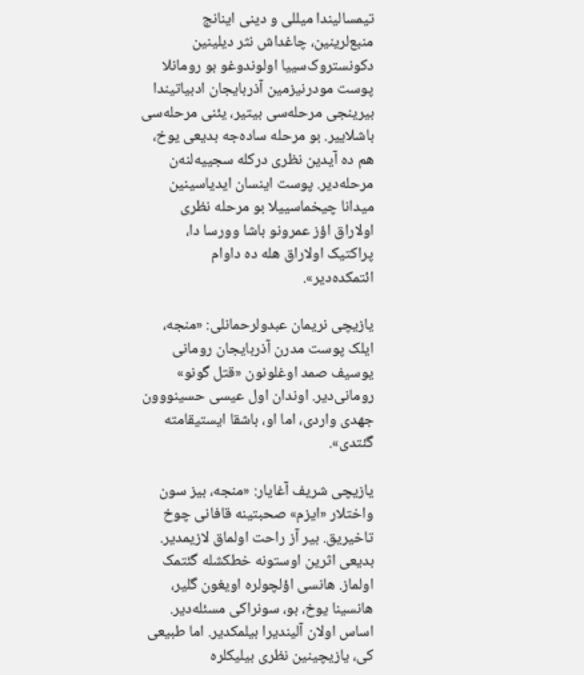تیمسالیندا میللی و دینی اینانج منبع‌لرینین، چاغداش نثر دیلینین دکونستروک‌سییا اولوندوغو بو رومانلا پوست مودرنیزمین آذربایجان ادبیاتیندا بیرینجی مرحله‌سی بیتیر، یئنی مرحله‌سی باشلاییر. بو مرحله ساده‌جه بدیعی یوخ، هم ده آیدین نظری درکله سجییه‌لنه‌ن مرحله‌دیر. پوست اینسان ایدیاسینین میدانا چیخماسییلا بو مرحله نظری اولاراق اؤز عمرونو باشا وورسا دا، پراکتیک اولاراق هله ده داوام ائتمکده‌دیر».

یازیچی نریمان عبدولرحمانلی: «منجه، ایلک پوست مدرن آذربایجان رومانی یوسیف صمد اوغلونون «قتل گونو» رومانی‌دیر. اوندان اول عیسی حسینووون جهدی واردی، اما او، باشقا ایستیقامته گئتدی».

یازیچی شریف آغایار: «منجه، بیز سون واختلار «ایزم» صحبتینه قافانی چوخ تاخیریق. بیر آز راحت اولماق لازیمدیر. بدیعی اثرین اوستونه خطکشله گئتمک اولماز. هانسی اؤلچولره اویغون گلیر، هانسینا یوخ، بو، سونراکی مسئله‌دیر. اساس اولان آلیندیرا بیلمکدیر. اما طبیعی کی، یازیچینین نظری بیلیکلره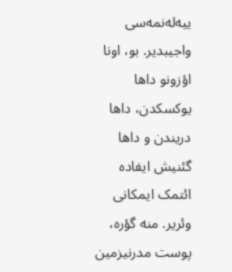ییه‌له‌نمه‌سی واجیبدیر. بو، اونا اؤزونو داها یوکسکدن، داها دریندن و داها گئنیش ایفاده ائتمک ایمکانی وئریر. منه گؤره، پوست مدرنیزمین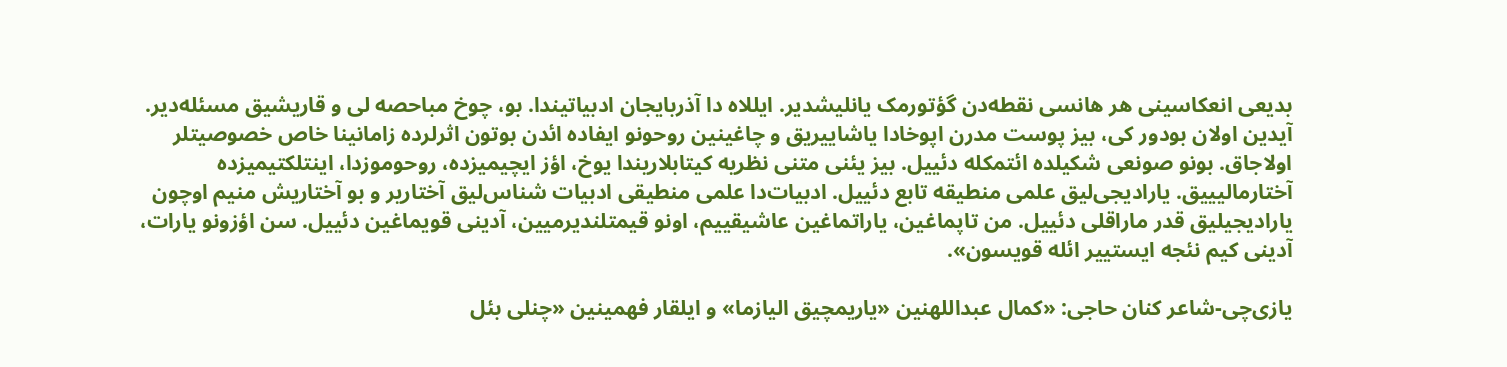بدیعی انعکاسینی هر هانسی نقطه‌دن گؤتورمک یانلیشدیر. ایللاه دا آذربایجان ادبیاتیندا. بو، چوخ مباحصه لی و قاریشیق مسئله‌دیر. آیدین اولان بودور کی، بیز پوست مدرن اپوخادا یاشاییریق و چاغینین روحونو ایفاده ائد‌ن بوتون اثرلرده زامانینا خاص خصوصیتلر اولاجاق. بونو صونعی شکیلده ائتمکله دئییل. بیز یئنی متنی نظریه کیتابلاریندا یوخ، اؤز ایچیمیزده، روحوموزدا، اینتلکتیمیزده آختارمالیییق. یارادیجی‌لیق علمی منطیقه تابع دئییل. ادبیات‌دا علمی منطیقی ادبیات شناس‌لیق آختاریر و بو آختاریش منیم اوچون یارادیجیلیق قدر ماراقلی دئییل. من تاپماغین، یاراتماغین عاشیقییم، اونو قیمتلندیرمیین، آدینی قویماغین دئییل. سن اؤزونو یارات، آدینی کیم نئجه ایستییر ائله قویسون».

یازی‌چی-شاعر کنان حاجی: «کمال عبداللهنین «یاریمچیق الیازما» و ایلقار فهمینین «چنلی بئل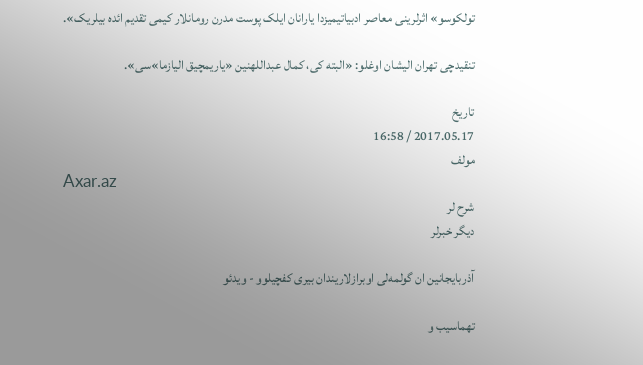تولکوسو» اثرلرینی معاصر ادبیاتیمیزدا یارانان ایلک پوست مدرن رومانلار کیمی تقدیم ائده بیلریک».

تنقیدچی تهران الیشان اوغلو: «البته کی، کمال عبداللهنین «یاریمچیق الیازما»سی».

تاریخ
2017.05.17 / 16:58
مولف
Axar.az
شرح لر
دیگر خبرلر

آذربایجانین ان گولمه‌لی اوبرازلاریندان بیری کفچیلوو - ویدئو

تهماسیب و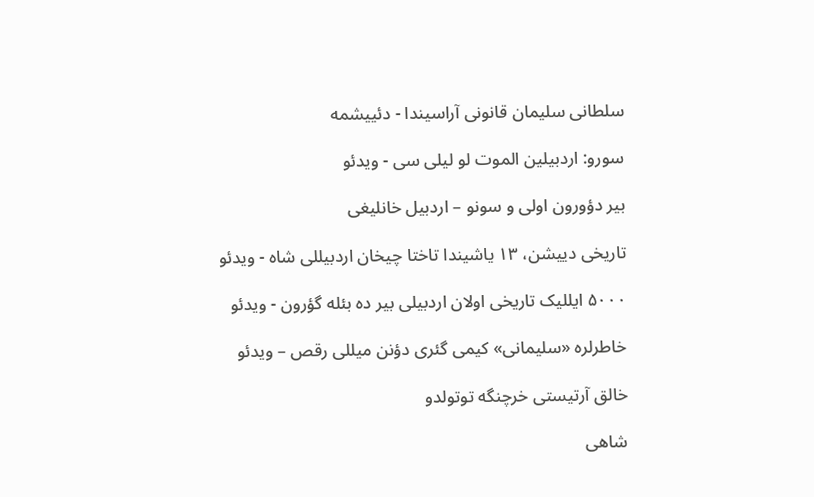سلطانی سلیمان قانونی آراسیندا - دئییشمه

سورو: اردبیلین الموت لو لیلی سی - ویدئو

بیر دؤورون اولی و سونو – اردبیل خانلیغی

تاریخی دییشن، ۱۳ یاشیندا تاختا چیخان اردبیللی شاه - ویدئو

۵۰۰۰ ایللیک تاریخی اولان اردبیلی بیر ده بئله گؤرون - ویدئو

خاطرلره «سلیمانی» کیمی گئری دؤنن میللی رقص – ویدئو

خالق آرتیستی خرچنگه توتولدو

شاهی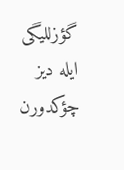گؤزللیگی ایله دیز چؤکدورن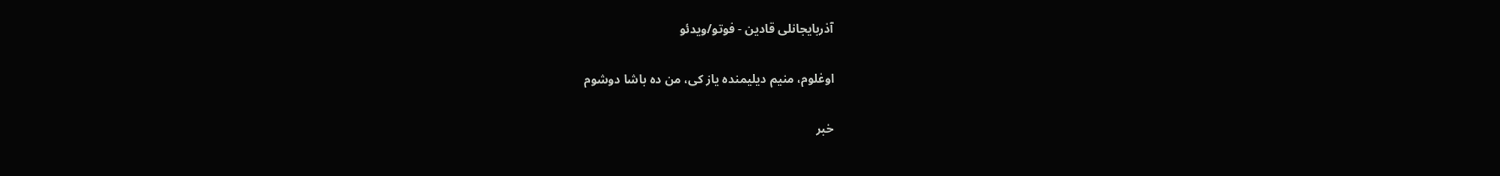آذربایجانلی قادین - فوتو/ویدئو

اوغلوم، منیم دیلیمنده یاز کی، من ده باشا دوشوم

خبر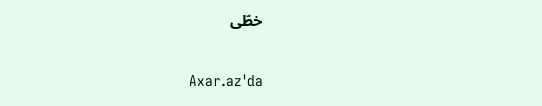خطّی

Axar.az'da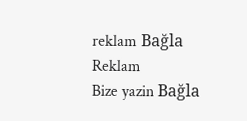reklam Bağla
Reklam
Bize yazin Bağla